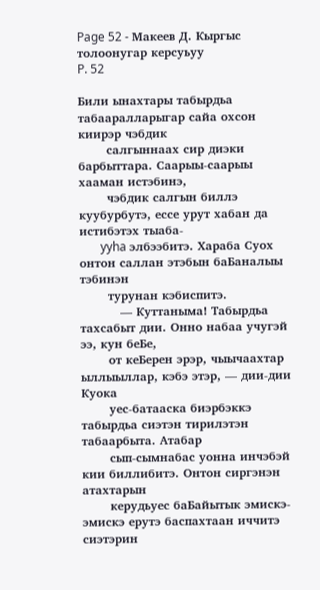Page 52 - Макеев Д. Кыргыс толоонугар керсуьуу
P. 52

Били ынахтары табырдьа табааралларыгар сайа охсон киирэр чэбдик
       салгыннаах сир диэки барбыттара. Саарыы-саарыы хааман истэбинэ,
       чэбдик салгын биллэ куубурбутэ, ессе урут хабан да истибэтэх тыаба-
       yyha элбээбитэ. Хараба Суох онтон саллан этэбын баБаналыы тэбинэн
       турунан кэбиспитэ.
          — Куттаныма! Табырдьа тахсабыт дии. Онно набаа учугэй ээ, кун беБе,
       от кеБерен эрэр, чыычаахтар ыллыыллар, кэбэ этэр, — дии-дии Куока
       уес-батааска биэрбэккэ табырдьа сиэтэн тирилэтэн табаарбыта. Атабар
       сып-сымнабас уонна инчэбэй кии биллибитэ. Онтон сиргэнэн атахтарын
       керудьуес баБайытык эмискэ-эмискэ ерутэ баспахтаан иччитэ сиэтэрин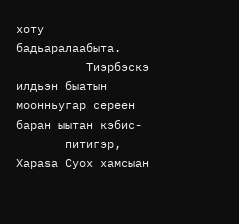хоту бадьаралаабыта.
          Тиэрбэскэ илдьэн быатын моонньугар сереен баран ыытан кэбис-
       питигэр, Xapasa Суох хамсыан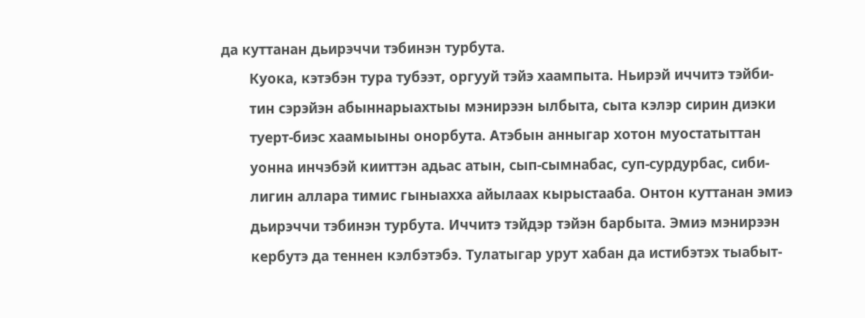да куттанан дьирэччи тэбинэн турбута.
       Куока, кэтэбэн тура тубээт, оргууй тэйэ хаампыта. Ньирэй иччитэ тэйби-
       тин сэрэйэн абыннарыахтыы мэнирээн ылбыта, сыта кэлэр сирин диэки
       туерт-биэс хаамыыны онорбута. Атэбын анныгар хотон муостатыттан
       уонна инчэбэй кииттэн адьас атын, сып-сымнабас, суп-сурдурбас, сиби-
       лигин аллара тимис гыныахха айылаах кырыстааба. Онтон куттанан эмиэ
       дьирэччи тэбинэн турбута. Иччитэ тэйдэр тэйэн барбыта. Эмиэ мэнирээн
       кербутэ да теннен кэлбэтэбэ. Тулатыгар урут хабан да истибэтэх тыабыт-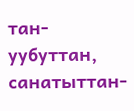тан-уубуттан, санатыттан-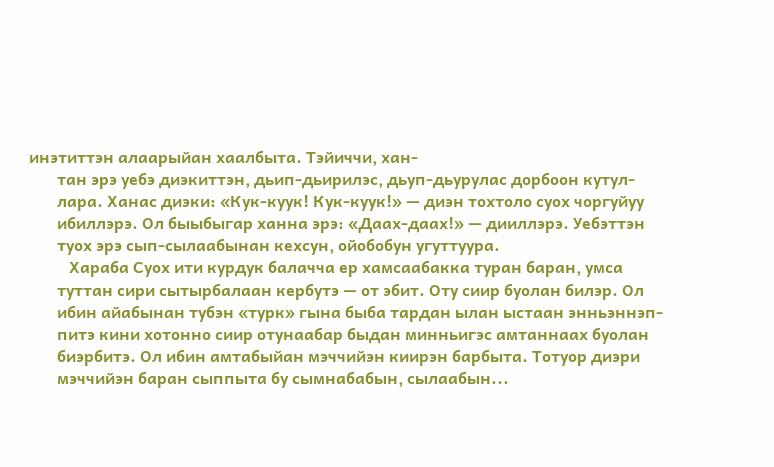инэтиттэн алаарыйан хаалбыта. Тэйиччи, хан-
       тан эрэ уебэ диэкиттэн, дьип-дьирилэс, дьуп-дьурулас дорбоон кутул-
       лара. Ханас диэки: «Кук-куук! Кук-куук!» — диэн тохтоло суох чоргуйуу
       ибиллэрэ. Ол быыбыгар ханна эрэ: «Даах-даах!» — дииллэрэ. Уебэттэн
       туох эрэ сып-сылаабынан кехсун, ойобобун угуттуура.
          Хараба Суох ити курдук балачча ер хамсаабакка туран баран, умса
       туттан сири сытырбалаан кербутэ — от эбит. Оту сиир буолан билэр. Ол
       ибин айабынан тубэн «турк» гына быба тардан ылан ыстаан энньэннэп-
       питэ кини хотонно сиир отунаабар быдан минньигэс амтаннаах буолан
       биэрбитэ. Ол ибин амтабыйан мэччийэн киирэн барбыта. Тотуор диэри
       мэччийэн баран сыппыта бу сымнабабын, сылаабын...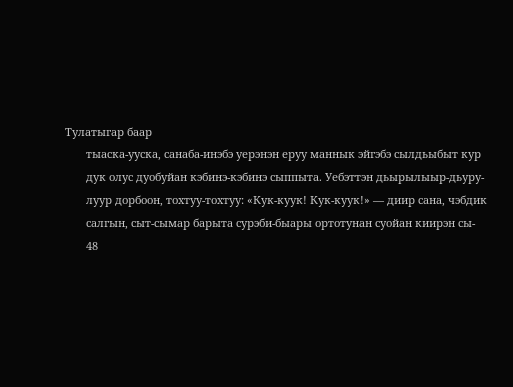Тулатыгар баар
       тыаска-ууска, санаба-инэбэ уерэнэн еруу маннык эйгэбэ сылдьыбыт кур
       дук олус дуобуйан кэбинэ-кэбинэ сыппыта. Уебэттэн дьырылыыр-дьуру-
       луур дорбоон, тохтуу-тохтуу: «Кук-куук! Кук-куук!» — диир сана, чэбдик
       салгын, сыт-сымар барыта сурэби-быары ортотунан суойан киирэн сы-
       48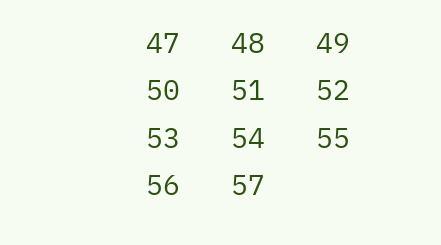47   48   49   50   51   52   53   54   55   56   57